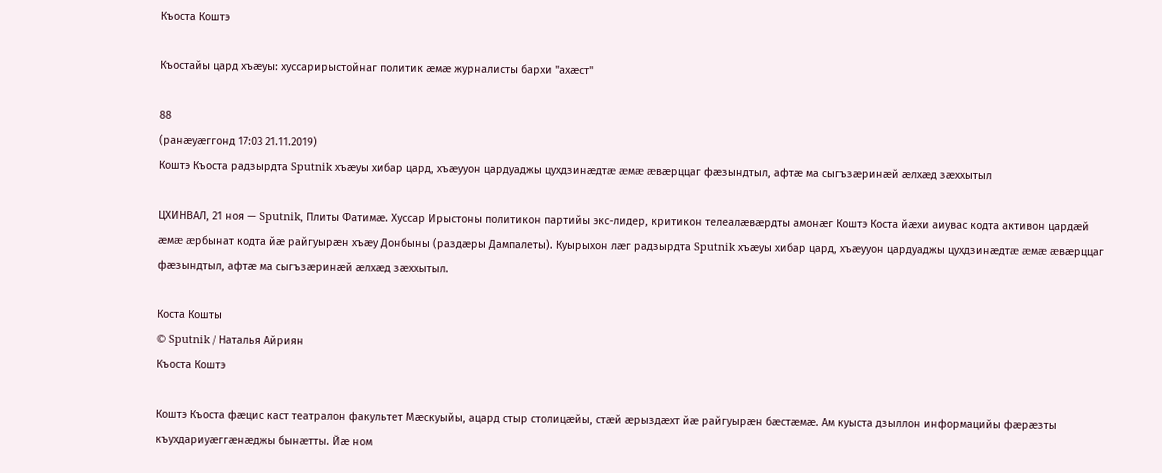Къоста Коштэ

Къостайы цард хъæуы: хуссарирыстойнаг политик æмæ журналисты бархи "ахæст"

88
(ранӕуӕггонд 17:03 21.11.2019)
Коштэ Къоста радзырдта Sputnik хъæуы хибар цард, хъæууон цардуаджы цухдзинæдтæ æмæ æвæрццаг фæзындтыл, афтæ ма сыгъзæринæй æлхæд зæххытыл

ЦХИНВАЛ, 21 ноя — Sputnik, Плиты Фатимæ. Хуссар Ирыстоны политикон партийы экс-лидер, критикон телеалæвæрдты амонæг Коштэ Коста йæхи аиувас кодта активон цардæй æмæ æрбынат кодта йæ райгуырæн хъæу Донбыны (раздæры Дампалеты). Куырыхон лæг радзырдта Sputnik хъæуы хибар цард, хъæууон цардуаджы цухдзинæдтæ æмæ æвæрццаг фæзындтыл, афтæ ма сыгъзæринæй æлхæд зæххытыл.

Коста Кошты
© Sputnik / Наталья Айриян
Къоста Коштэ

Коштэ Къоста фæцис каст театралон факультет Мæскуыйы, ацард стыр столицæйы, стæй æрыздæхт йæ райгуырæн бæстæмæ. Ам куыста дзыллон информацийы фæрæзты къухдариуæггæнæджы бынæтты. Йæ ном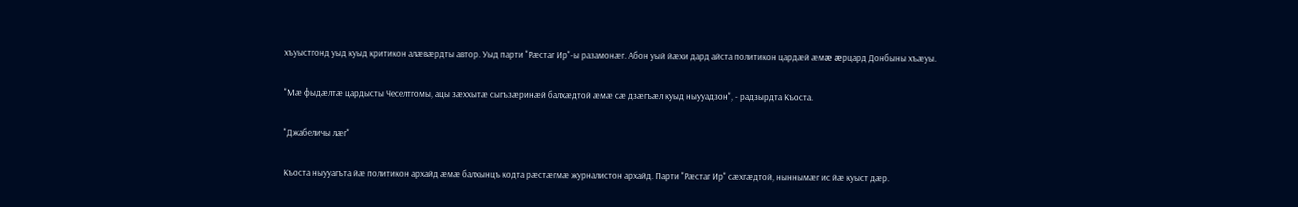хъуыстгонд уыд куыд критикон алæвæрдты автор. Уыд парти "Рæстаг Ир"-ы разамонæг. Абон уый йæхи дард айста политикон цардæй æмæ æрцард Донбыны хъæуы.

"Мæ фыдæлтæ цардысты Чеселтгомы, ацы зæххытæ сыгъзæринæй балхæдтой æмæ сæ дзæгъæл куыд ныууадзон", - радзырдта Къоста.

"Джабеличы лæг"

Къоста ныууагъта йæ политикон архайд æмæ балхынцъ кодта рæстæгмæ журналистон архайд. Парти "Рæстаг Ир" сæхгæдтой, ныннымæг ис йæ куыст дæр.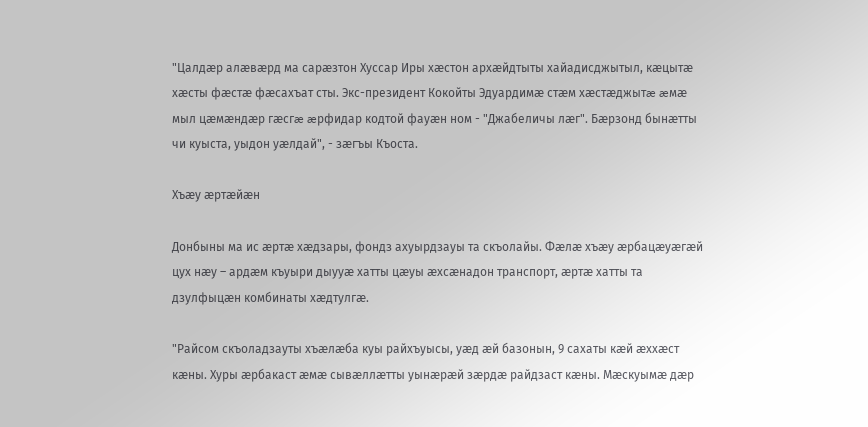"Цалдæр алæвæрд ма сарæзтон Хуссар Иры хæстон архæйдтыты хайадисджытыл, кæцытæ хæсты фæстæ фæсахъат сты. Экс-президент Кокойты Эдуардимæ стæм хæстæджытæ æмæ мыл цæмæндæр гæсгæ æрфидар кодтой фауæн ном - "Джабеличы лæг". Бæрзонд бынæтты чи куыста, уыдон уæлдай", - зæгъы Къоста.

Хъæу æртæйæн

Донбыны ма ис æртæ хæдзары, фондз ахуырдзауы та скъолайы. Фæлæ хъæу æрбацæуæгæй цух нæу – ардæм къуыри дыууæ хатты цæуы æхсæнадон транспорт, æртæ хатты та дзулфыцæн комбинаты хæдтулгæ.

"Райсом скъоладзауты хъæлæба куы райхъуысы, уæд æй базонын, 9 сахаты кæй æххæст кæны. Хуры æрбакаст æмæ сывæллæтты уынæрæй зæрдæ райдзаст кæны. Мæскуымæ дæр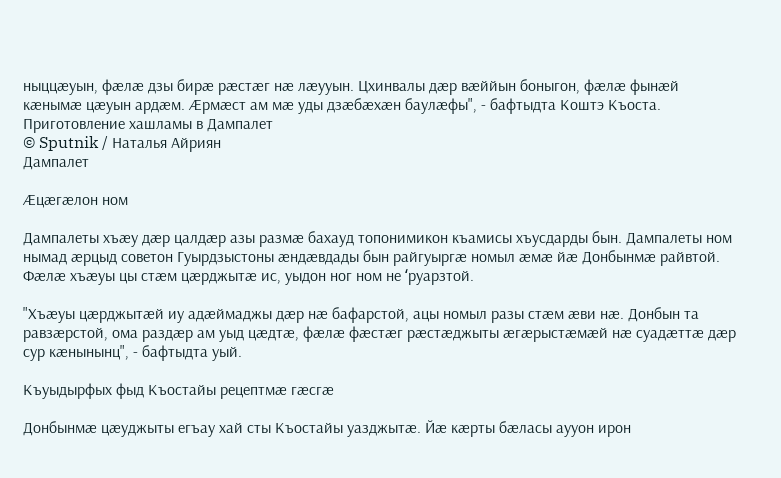ныццæуын, фæлæ дзы бирæ рæстæг нæ лæууын. Цхинвалы дæр вæййын боныгон, фæлæ фынæй кæнымæ цæуын ардæм. Ӕрмæст ам мæ уды дзæбæхæн баулæфы", - бафтыдта Коштэ Къоста.
Приготовление хашламы в Дампалет
© Sputnik / Наталья Айриян
Дампалет

Ӕцæгæлон ном

Дампалеты хъæу дæр цалдæр азы размæ бахауд топонимикон къамисы хъусдарды бын. Дампалеты ном нымад æрцыд советон Гуырдзыстоны æндæвдады бын райгуыргæ номыл æмæ йæ Донбынмæ райвтой. Фæлæ хъæуы цы стæм цæрджытæ ис, уыдон ног ном не ʻруарзтой.

"Хъæуы цæрджытæй иу адæймаджы дæр нæ бафарстой, ацы номыл разы стæм æви нæ. Донбын та равзæрстой, ома раздæр ам уыд цæдтæ, фæлæ фæстæг рæстæджыты æгæрыстæмæй нæ суадæттæ дæр сур кæнынынц", - бафтыдта уый.

Къуыдырфых фыд Къостайы рецептмæ гæсгæ

Донбынмæ цæуджыты егъау хай сты Къостайы уазджытæ. Йæ кæрты бæласы аууон ирон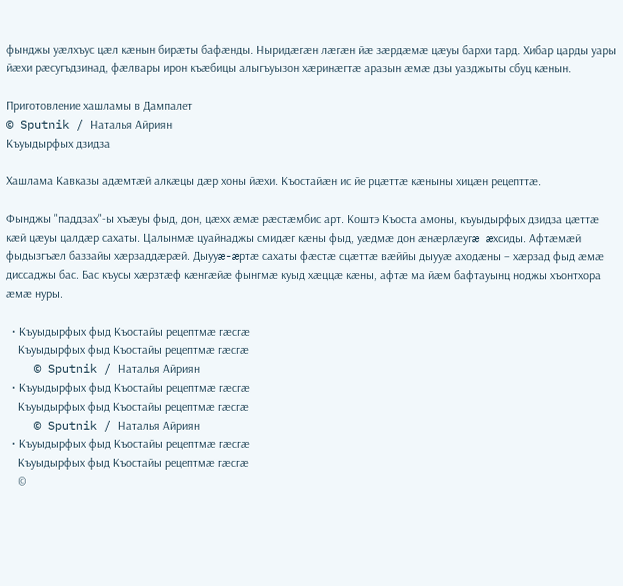фынджы уæлхъус цæл кæнын бирæты бафæнды. Ныридæгæн лæгæн йæ зæрдæмæ цæуы бархи тард. Хибар царды уары йæхи рæсугъдзинад, фæлвары ирон къæбицы алыгъуызон хæринæгтæ аразын æмæ дзы уазджыты сбуц кæнын.

Приготовление хашламы в Дампалет
© Sputnik / Наталья Айриян
Къуыдырфых дзидза

Хашлама Кавказы адæмтæй алкæцы дæр хоны йæхи. Къостайæн ис йе рцæттæ кæныны хицæн рецепттæ.

Фынджы "паддзах"-ы хъæуы фыд, дон, цæхх æмæ рæстæмбис арт. Коштэ Къоста амоны, къуыдырфых дзидза цæттæ кæй цæуы цалдæр сахаты. Цалынмæ цуайнаджы смидæг кæны фыд, уæдмæ дон æнæрлæугæ æхсиды. Афтæмæй фыдызгъæл баззайы хæрзаддæрæй. Дыууæ-æртæ сахаты фæстæ сцæттæ вæййы дыууæ аходæны – хæрзад фыд æмæ диссаджы бас. Бас къусы хæрзтæф кæнгæйæ фынгмæ куыд хæццæ кæны, афтæ ма йæм бафтауынц ноджы хъонтхора æмæ нуры.

  • Къуыдырфых фыд Къостайы рецептмæ гæсгæ
    Къуыдырфых фыд Къостайы рецептмæ гæсгæ
    © Sputnik / Наталья Айриян
  • Къуыдырфых фыд Къостайы рецептмæ гæсгæ
    Къуыдырфых фыд Къостайы рецептмæ гæсгæ
    © Sputnik / Наталья Айриян
  • Къуыдырфых фыд Къостайы рецептмæ гæсгæ
    Къуыдырфых фыд Къостайы рецептмæ гæсгæ
    ©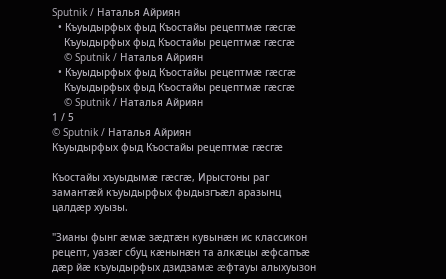Sputnik / Наталья Айриян
  • Къуыдырфых фыд Къостайы рецептмæ гæсгæ
    Къуыдырфых фыд Къостайы рецептмæ гæсгæ
    © Sputnik / Наталья Айриян
  • Къуыдырфых фыд Къостайы рецептмæ гæсгæ
    Къуыдырфых фыд Къостайы рецептмæ гæсгæ
    © Sputnik / Наталья Айриян
1 / 5
© Sputnik / Наталья Айриян
Къуыдырфых фыд Къостайы рецептмæ гæсгæ

Къостайы хъуыдымæ гæсгæ, Ирыстоны раг замантæй къуыдырфых фыдызгъæл аразынц цалдæр хуызы.

"Зианы фынг æмæ зæдтæн кувынæн ис классикон рецепт, уазæг сбуц кæнынæн та алкæцы æфсапъæ дæр йæ къуыдырфых дзидзамæ æфтауы алыхуызон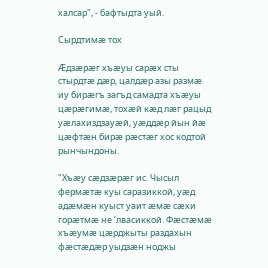халсар", - бафтыдта уый.

Сырдтимæ тох

Ӕдзæрæг хъæуы сарæх сты стырдтæ дæр, цалдæр азы размæ иу бирæгъ загъд самадта хъæуы цæрæгимæ, тохæй кæд лæг рацыд уæлахиздзауæй, уæддæр йын йæ цæфтæн бирæ рæстæг хос кодтой рынчындоны.

"Хъæу сæдзæрæг ис. Чысыл фермæтæ куы саразиккой, уæд адæмæн куыст уаит æмæ сæхи горæтмæ не ʻлвасиккой. Фæстæмæ хъæумæ цæрджыты раздахын фæстæдæр уыдзæн ноджы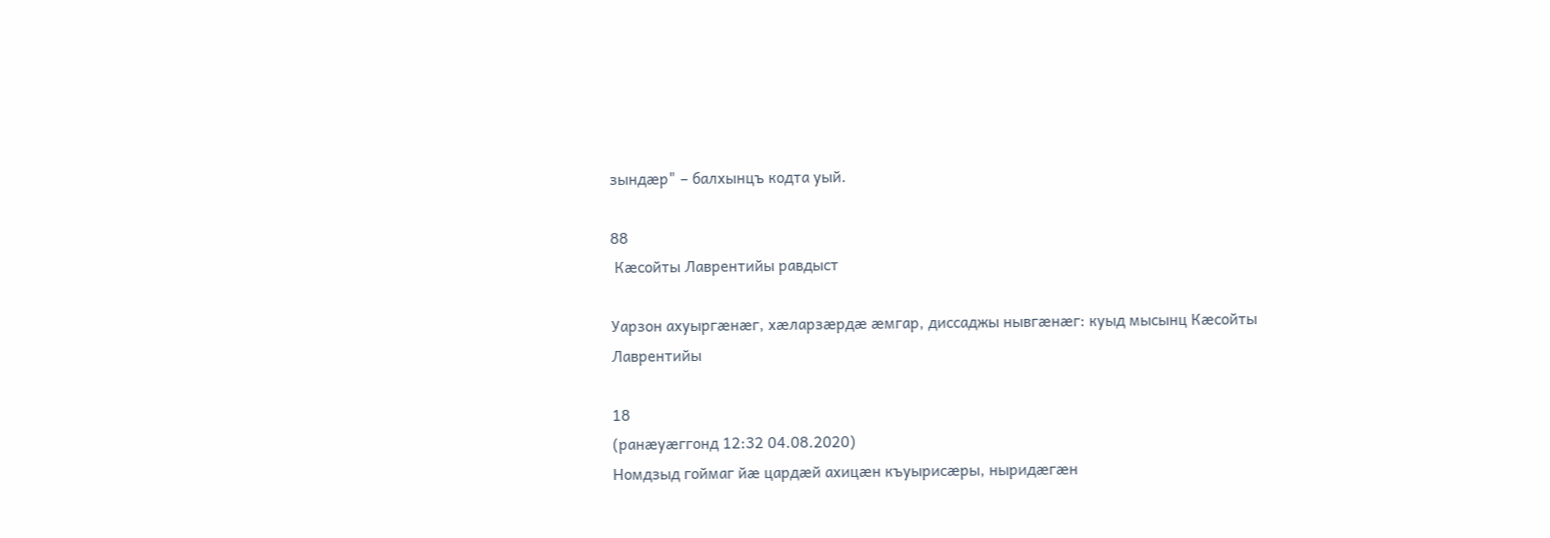зындæр" – балхынцъ кодта уый.

88
 Кӕсойты Лаврентийы равдыст

Уарзон ахуыргӕнӕг, хӕларзӕрдӕ ӕмгар, диссаджы нывгӕнӕг: куыд мысынц Кӕсойты Лаврентийы

18
(ранӕуӕггонд 12:32 04.08.2020)
Номдзыд гоймаг йӕ цардӕй ахицӕн къуырисӕры, ныридӕгӕн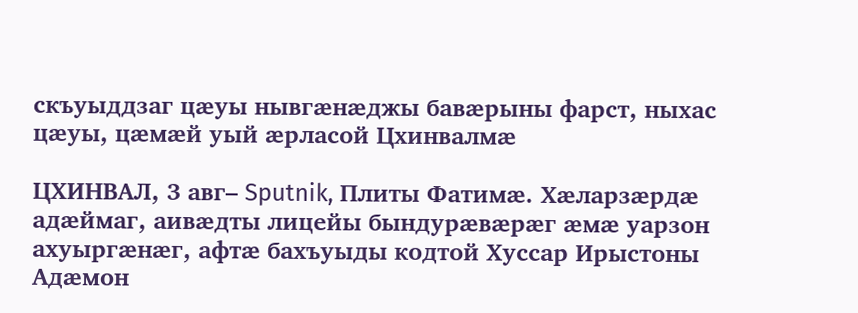скъуыддзаг цӕуы нывгӕнӕджы бавӕрыны фарст, ныхас цӕуы, цӕмӕй уый ӕрласой Цхинвалмӕ

ЦХИНВАЛ, 3 авг– Sputnik, Плиты Фатимӕ. Хӕларзӕрдӕ адӕймаг, аивӕдты лицейы бындурӕвӕрӕг ӕмӕ уарзон ахуыргӕнӕг, афтӕ бахъуыды кодтой Хуссар Ирыстоны Адӕмон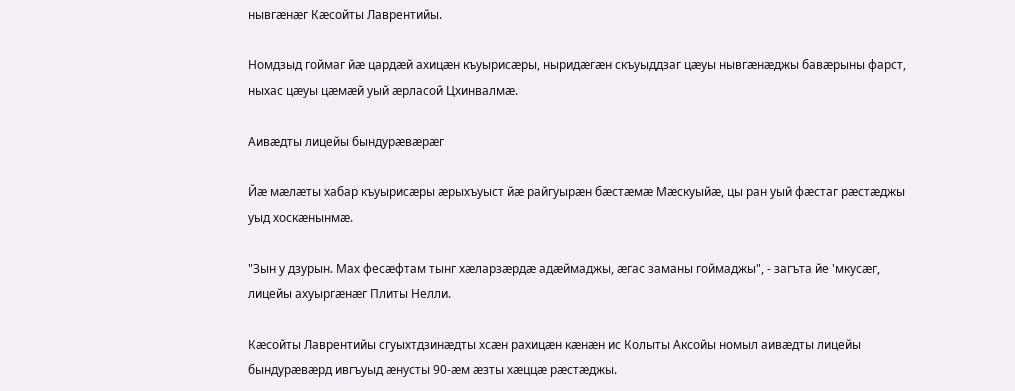нывгӕнӕг Кӕсойты Лаврентийы.

Номдзыд гоймаг йӕ цардӕй ахицӕн къуырисӕры, ныридӕгӕн скъуыддзаг цӕуы нывгӕнӕджы бавӕрыны фарст, ныхас цӕуы цӕмӕй уый ӕрласой Цхинвалмӕ.

Аивӕдты лицейы бындурӕвӕрӕг

Йӕ мӕлӕты хабар къуырисӕры ӕрыхъуыст йӕ райгуырӕн бӕстӕмӕ Мӕскуыйӕ, цы ран уый фӕстаг рӕстӕджы уыд хоскӕнынмӕ.

"Зын у дзурын. Мах фесӕфтам тынг хӕларзӕрдӕ адӕймаджы, ӕгас заманы гоймаджы", - загъта йе 'мкусӕг, лицейы ахуыргӕнӕг Плиты Нелли.

Кӕсойты Лаврентийы сгуыхтдзинӕдты хсӕн рахицӕн кӕнӕн ис Колыты Аксойы номыл аивӕдты лицейы бындурӕвӕрд ивгъуыд ӕнусты 90-ӕм ӕзты хӕццӕ рӕстӕджы.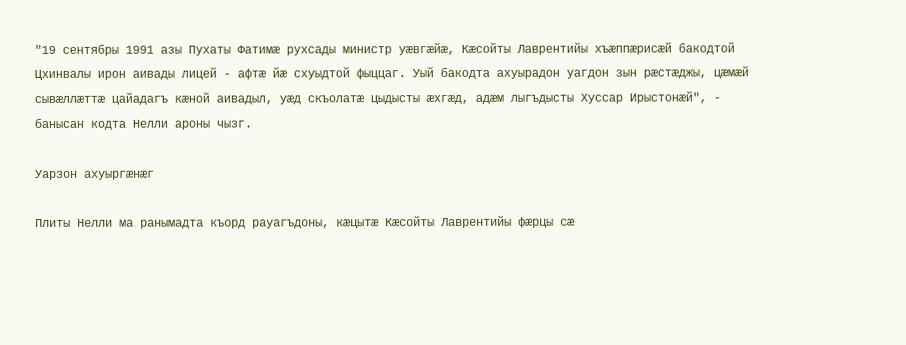"19 сентябры 1991 азы Пухаты Фатимӕ рухсады министр уӕвгӕйӕ, Кӕсойты Лаврентийы хъӕппӕрисӕй бакодтой Цхинвалы ирон аивады лицей - афтӕ йӕ схуыдтой фыццаг. Уый бакодта ахуырадон уагдон зын рӕстӕджы, цӕмӕй сывӕллӕттӕ цайадагъ кӕной аивадыл, уӕд скъолатӕ цыдысты ӕхгӕд, адӕм лыгъдысты Хуссар Ирыстонӕй", - банысан кодта Нелли ароны чызг.

Уарзон ахуыргӕнӕг

Плиты Нелли ма ранымадта къорд рауагъдоны, кӕцытӕ Кӕсойты Лаврентийы фӕрцы сӕ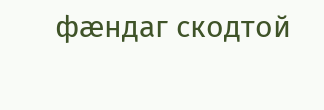фӕндаг скодтой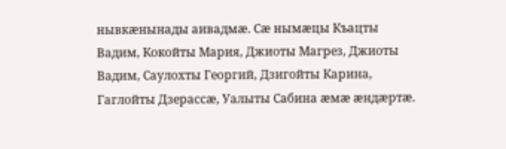нывкӕнынады аивадмӕ. Сӕ нымӕцы Къацты Вадим, Кокойты Мария, Джиоты Магрез, Джиоты Вадим, Саулохты Георгий, Дзигойты Карина, Гаглойты Дзерассӕ, Уалыты Сабина ӕмӕ ӕндӕртӕ.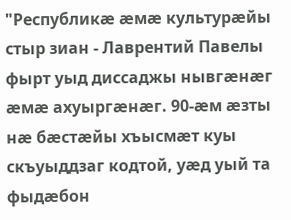"Республикӕ ӕмӕ культурӕйы стыр зиан - Лаврентий Павелы фырт уыд диссаджы нывгӕнӕг ӕмӕ ахуыргӕнӕг. 90-ӕм ӕзты нӕ бӕстӕйы хъысмӕт куы скъуыддзаг кодтой, уӕд уый та фыдӕбон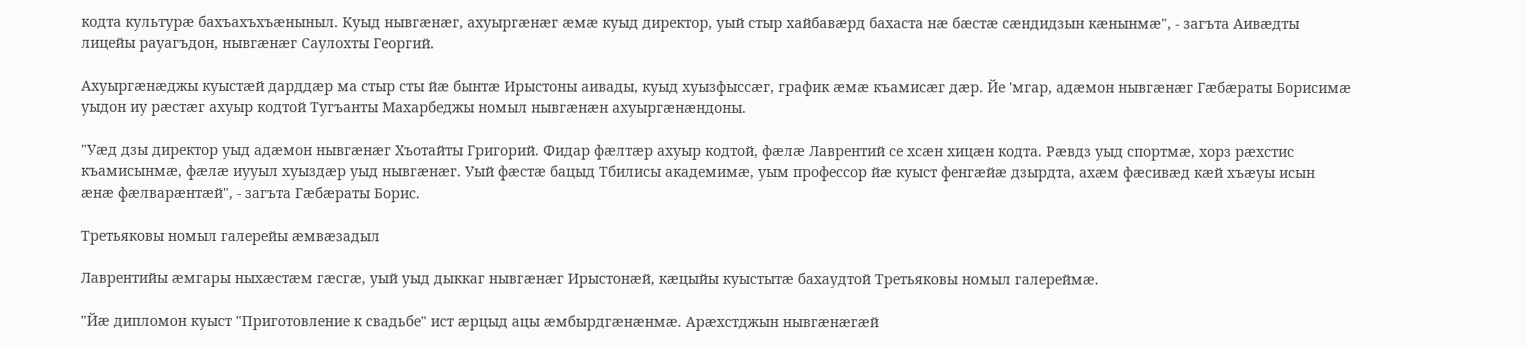кодта культурӕ бахъахъхъӕныныл. Куыд нывгӕнӕг, ахуыргӕнӕг ӕмӕ куыд директор, уый стыр хайбавӕрд бахаста нӕ бӕстӕ сӕндидзын кӕнынмӕ", - загъта Аивӕдты лицейы рауагъдон, нывгӕнӕг Саулохты Георгий.

Ахуыргӕнӕджы куыстӕй дарддӕр ма стыр сты йӕ бынтӕ Ирыстоны аивады, куыд хуызфыссӕг, график ӕмӕ къамисӕг дӕр. Йе 'мгар, адӕмон нывгӕнӕг Гӕбӕраты Борисимӕ уыдон иу рӕстӕг ахуыр кодтой Тугъанты Махарбеджы номыл нывгӕнӕн ахуыргӕнӕндоны.

"Уӕд дзы директор уыд адӕмон нывгӕнӕг Хъотайты Григорий. Фидар фӕлтӕр ахуыр кодтой, фӕлӕ Лаврентий се хсӕн хицӕн кодта. Рӕвдз уыд спортмӕ, хорз рӕхстис къамисынмӕ, фӕлӕ иууыл хуыздӕр уыд нывгӕнӕг. Уый фӕстӕ бацыд Тбилисы академимӕ, уым профессор йӕ куыст фенгӕйӕ дзырдта, ахӕм фӕсивӕд кӕй хъӕуы исын ӕнӕ фӕлварӕнтӕй", - загъта Гӕбӕраты Борис.

Третьяковы номыл галерейы ӕмвӕзадыл

Лаврентийы ӕмгары ныхӕстӕм гӕсгӕ, уый уыд дыккаг нывгӕнӕг Ирыстонӕй, кӕцыйы куыстытӕ бахаудтой Третьяковы номыл галереймӕ.

"Йӕ дипломон куыст "Приготовление к свадьбе" ист ӕрцыд ацы ӕмбырдгӕнӕнмӕ. Арӕхстджын нывгӕнӕгӕй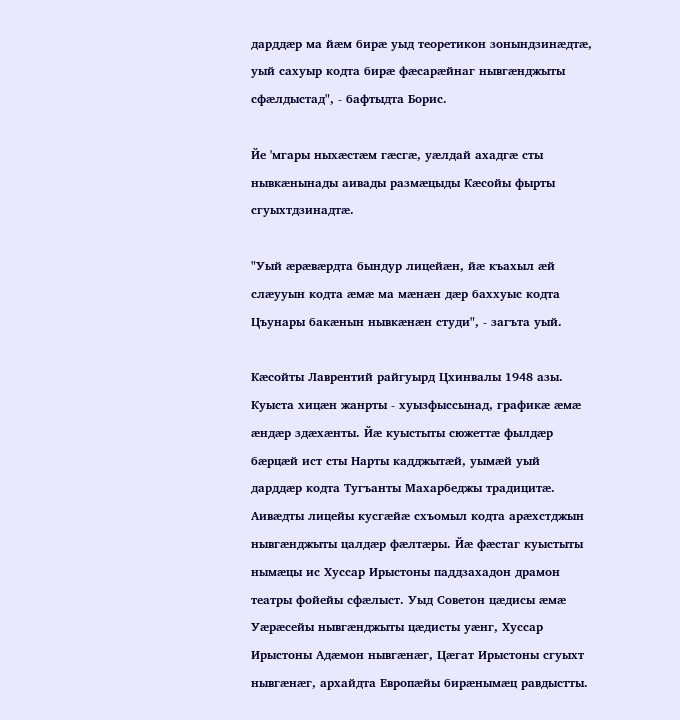дарддӕр ма йӕм бирӕ уыд теоретикон зонындзинӕдтӕ, уый сахуыр кодта бирӕ фӕсарӕйнаг нывгӕнджыты сфӕлдыстад", - бафтыдта Борис.

Йе 'мгары ныхӕстӕм гӕсгӕ, уӕлдай ахадгӕ сты нывкӕнынады аивады размӕцыды Кӕсойы фырты сгуыхтдзинадтӕ.

"Уый ӕрӕвӕрдта бындур лицейӕн, йӕ къахыл ӕй слӕууын кодта ӕмӕ ма мӕнӕн дӕр баххуыс кодта Цъунары бакӕнын нывкӕнӕн студи", - загъта уый.

Кӕсойты Лаврентий райгуырд Цхинвалы 1948 азы. Куыста хицӕн жанрты - хуызфыссынад, графикӕ ӕмӕ ӕндӕр здӕхӕнты. Йӕ куыстыты сюжеттӕ фылдӕр бӕрцӕй ист сты Нарты кадджытӕй, уымӕй уый дарддӕр кодта Тугъанты Махарбеджы традицитӕ. Аивӕдты лицейы кусгӕйӕ схъомыл кодта арӕхстджын нывгӕнджыты цалдӕр фӕлтӕры. Йӕ фӕстаг куыстыты нымӕцы ис Хуссар Ирыстоны паддзахадон драмон театры фойейы сфӕлыст. Уыд Советон цӕдисы ӕмӕ Уӕрӕсейы нывгӕнджыты цӕдисты уӕнг, Хуссар Ирыстоны Адӕмон нывгӕнӕг, Цӕгат Ирыстоны сгуыхт нывгӕнӕг, архайдта Европӕйы бирӕнымӕц равдыстты.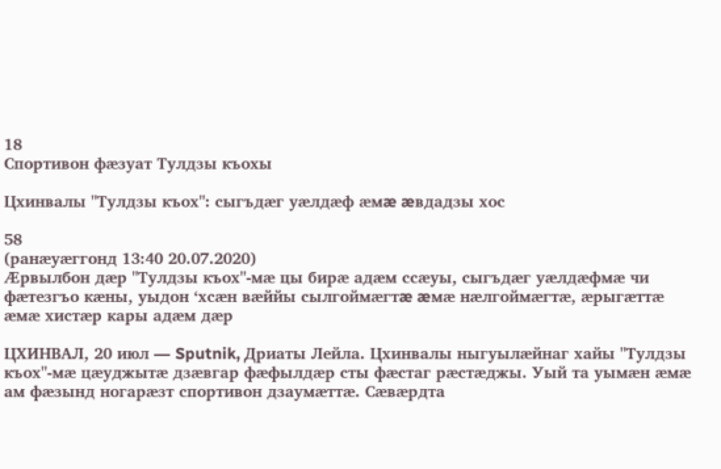18
Спортивон фæзуат Тулдзы къохы

Цхинвалы "Тулдзы къох": сыгъдæг уæлдæф æмæ æвдадзы хос

58
(ранӕуӕггонд 13:40 20.07.2020)
Æрвылбон дæр "Тулдзы къох"-мæ цы бирæ адæм ссæуы, сыгъдæг уæлдæфмæ чи фæтезгъо кæны, уыдон ‘хсæн вæййы сылгоймæгтæ æмæ нæлгоймæгтæ, æрыгæттæ æмæ хистæр кары адæм дæр

ЦХИНВАЛ, 20 июл — Sputnik, Дриаты Лейла. Цхинвалы ныгуылæйнаг хайы "Тулдзы къох"-мæ цæуджытæ дзæвгар фæфылдæр сты фæстаг рæстæджы. Уый та уымæн æмæ ам фæзынд ногарæзт спортивон дзаумæттæ. Сæвæрдта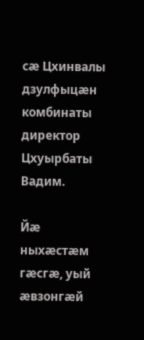сæ Цхинвалы дзулфыцæн комбинаты директор Цхуырбаты Вадим.

Йæ  ныхæстæм гæсгæ, уый æвзонгæй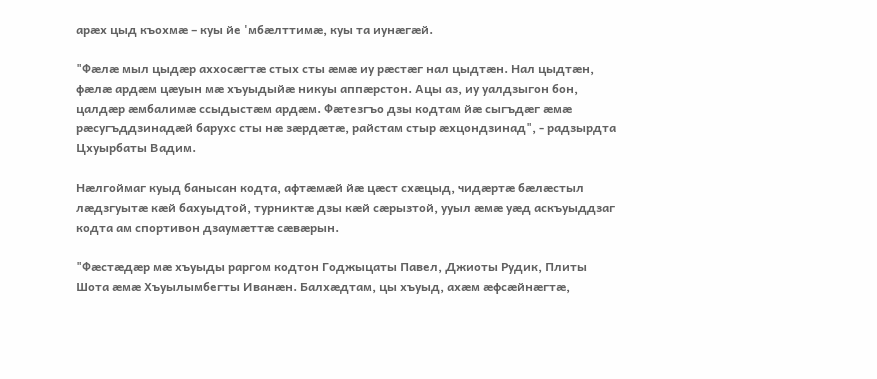арæх цыд къохмæ – куы йе 'мбæлттимæ, куы та иунæгæй.

"Фæлæ мыл цыдæр аххосæгтæ стых сты æмæ иу рæстæг нал цыдтæн. Нал цыдтæн, фæлæ ардæм цæуын мæ хъуыдыйæ никуы аппæрстон. Ацы аз, иу уалдзыгон бон, цалдæр æмбалимæ ссыдыстæм ардæм. Фæтезгъо дзы кодтам йæ сыгъдæг æмæ рæсугъддзинадæй барухс сты нæ зæрдæтæ, райстам стыр æхцондзинад", - радзырдта Цхуырбаты Вадим.

Нæлгоймаг куыд банысан кодта, афтæмæй йæ цæст схæцыд, чидæртæ бæлæстыл лæдзгуытæ кæй бахуыдтой, турниктæ дзы кæй сæрызтой, ууыл æмæ уæд аскъуыддзаг кодта ам спортивон дзаумæттæ сæвæрын.

"Фæстæдæр мæ хъуыды раргом кодтон Годжыцаты Павел, Джиоты Рудик, Плиты Шота æмæ Хъуылымбегты Иванæн. Балхæдтам, цы хъуыд, ахæм æфсæйнæгтæ,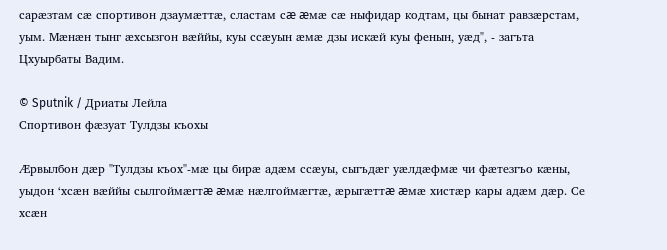сарæзтам сæ спортивон дзаумæттæ, сластам сæ æмæ сæ ныфидар кодтам, цы бынат равзæрстам, уым. Мæнæн тынг æхсызгон вæййы, куы ссæуын æмæ дзы искæй куы фенын, уæд", - загъта Цхуырбаты Вадим.

© Sputnik / Дриаты Лейла
Спортивон фæзуат Тулдзы къохы

Æрвылбон дæр "Тулдзы къох"-мæ цы бирæ адæм ссæуы, сыгъдæг уæлдæфмæ чи фæтезгъо кæны, уыдон ‘хсæн вæййы сылгоймæгтæ æмæ нæлгоймæгтæ, æрыгæттæ æмæ хистæр кары адæм дæр. Се хсæн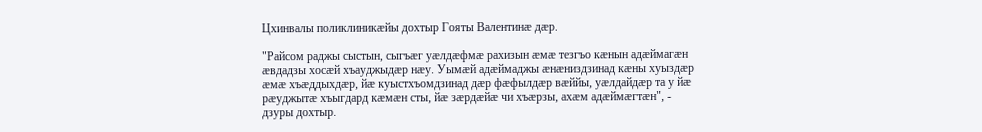Цхинвалы поликлиникæйы дохтыр Гояты Валентинæ дæр.

"Райсом раджы сыстын, сыгъæг уæлдæфмæ рахизын æмæ тезгъо кæнын адæймагæн æвдадзы хосæй хъауджыдæр нæу. Уымæй адæймаджы æнæниздзинад кæны хуыздæр æмæ хъæддыхдæр, йæ куыстхъомдзинад дæр фæфылдæр вæййы, уæлдайдæр та у йæ рæуджытæ хъыгдард кæмæн сты, йæ зæрдæйæ чи хъæрзы, ахæм адæймæгтæн", - дзуры дохтыр.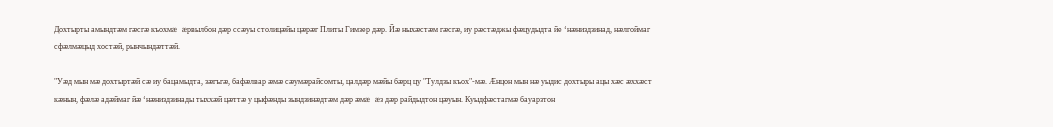Дохтырты амындтæм гæсгæ къохмæ æрвылбон дæр ссæуы столицæйы цæрæг Плиты Гимзер дæр. Йæ ныхæстæм гæсгæ, иу рæстæджы фæцудыдта йе ‘нæниздзинад, нæлгоймаг сфæлмæцыд хостæй, рынчындæттæй.

"Уæд мын мæ дохтыртæй сæ иу бацамыдта, зæгъгæ, бафæлвар æмæ сæумæрайсомты, цалдæр мæйы бæрц цу "Тулдзы къох"-мæ. Æнцон мын нæ уыдис дохтыры ацы хæс æххæст кæнын, фæлæ адæймаг йæ ‘нæниздзинады тыххæй цæттæ у цыфæнды зындзинæдтæм дæр æмæ æз дæр райдыдтон цæуын. Куыдфæстагмæ бауарзтон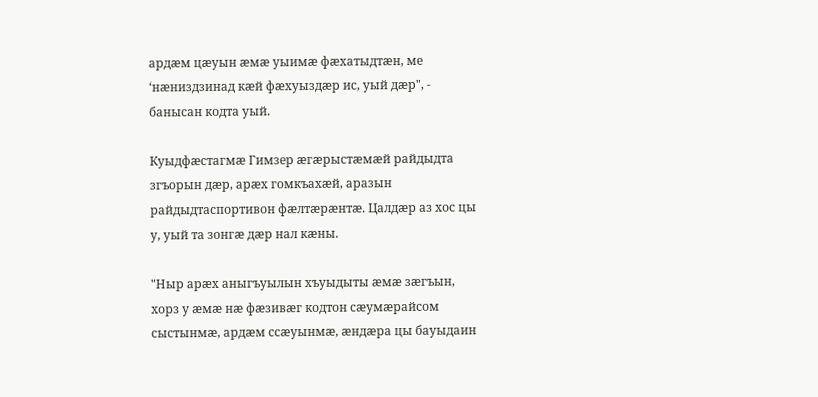ардæм цæуын æмæ уыимæ фæхатыдтæн, ме ‘нæниздзинад кæй фæхуыздæр ис, уый дæр", - банысан кодта уый.

Куыдфæстагмæ Гимзер æгæрыстæмæй райдыдта згъорын дæр, арæх гомкъахæй, аразын райдыдтаспортивон фæлтæрæнтæ. Цалдæр аз хос цы у, уый та зонгæ дæр нал кæны.

"Ныр арæх аныгъуылын хъуыдыты æмæ зæгъын, хорз у æмæ нæ фæзивæг кодтон сæумæрайсом сыстынмæ, ардæм ссæуынмæ, æндæра цы бауыдаин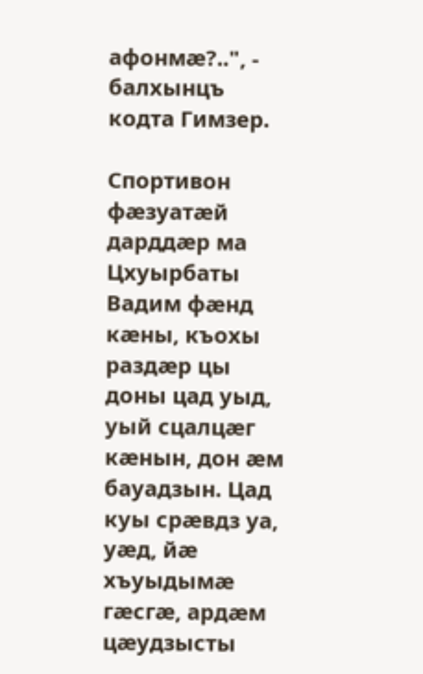афонмæ?..", - балхынцъ кодта Гимзер.

Спортивон фæзуатæй дарддæр ма Цхуырбаты Вадим фæнд кæны, къохы раздæр цы доны цад уыд, уый сцалцæг кæнын, дон æм бауадзын. Цад куы срæвдз уа, уæд, йæ хъуыдымæ гæсгæ, ардæм цæудзысты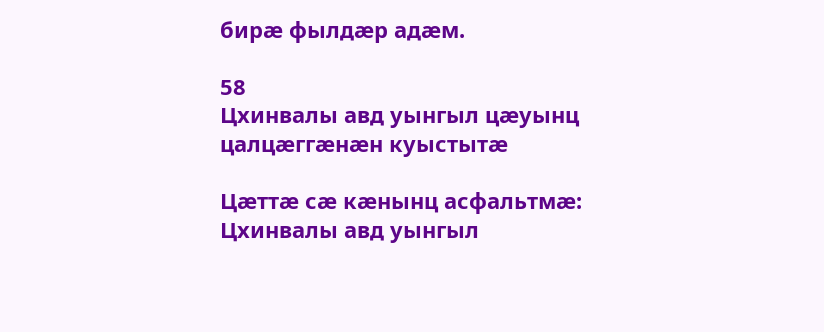бирæ фылдæр адæм.

58
Цхинвалы авд уынгыл цæуынц цалцæггæнæн куыстытæ

Цæттæ сæ кæнынц асфальтмæ: Цхинвалы авд уынгыл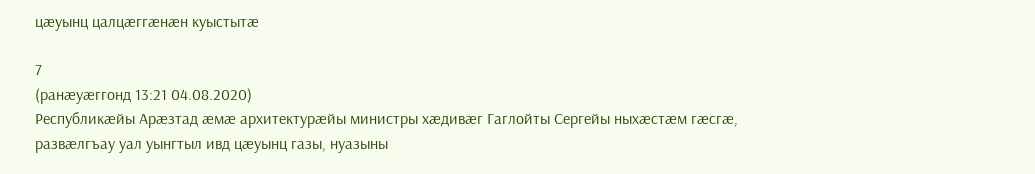цæуынц цалцæггæнæн куыстытæ

7
(ранӕуӕггонд 13:21 04.08.2020)
Республикæйы Арæзтад æмæ архитектурæйы министры хæдивæг Гаглойты Сергейы ныхæстæм гæсгæ, развæлгъау уал уынгтыл ивд цæуынц газы, нуазыны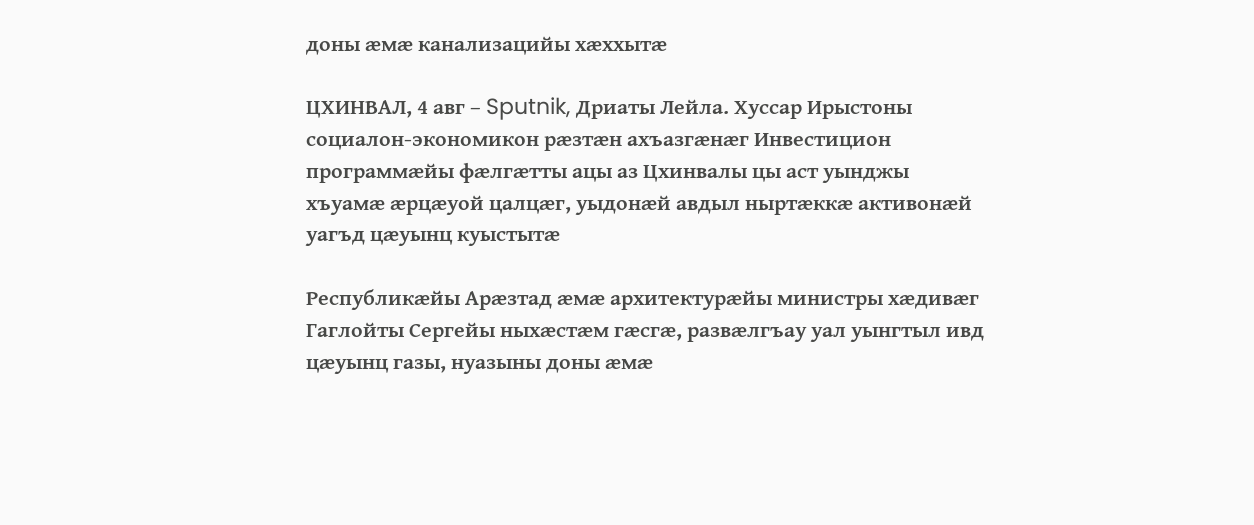доны æмæ канализацийы хæххытæ

ЦХИНВАЛ, 4 авг – Sputnik, Дриаты Лейла. Хуссар Ирыстоны социалон-экономикон рæзтæн ахъазгæнæг Инвестицион программæйы фæлгæтты ацы аз Цхинвалы цы аст уынджы хъуамӕ ӕрцӕуой цалцӕг, уыдонӕй авдыл ныртӕккӕ активонӕй уагъд цӕуынц куыстытӕ

Республикæйы Арæзтад æмæ архитектурæйы министры хæдивæг Гаглойты Сергейы ныхæстæм гæсгæ, развæлгъау уал уынгтыл ивд цæуынц газы, нуазыны доны æмæ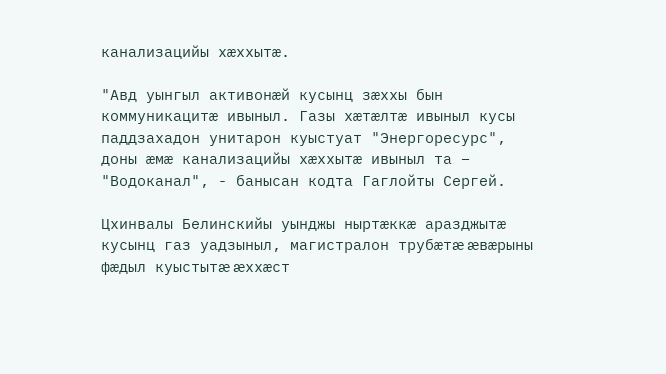канализацийы хæххытæ.

"Авд уынгыл активонæй кусынц зæххы бын коммуникацитæ ивыныл. Газы хæтæлтæ ивыныл кусы паддзахадон унитарон куыстуат "Энергоресурс", доны æмæ канализацийы хæххытæ ивыныл та – "Водоканал", - банысан кодта Гаглойты Сергей.

Цхинвалы Белинскийы уынджы ныртæккæ аразджытæ кусынц газ уадзыныл, магистралон трубæтæ æвæрыны фæдыл куыстытæ æххæст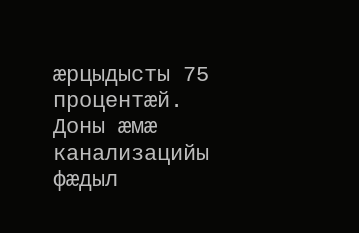æрцыдысты 75 процентæй. Доны æмæ канализацийы фæдыл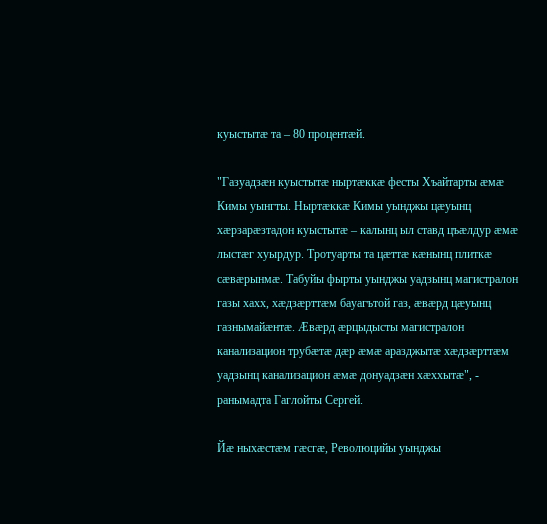куыстытæ та – 80 процентæй.

"Газуадзæн куыстытæ ныртæккæ фесты Хъайтарты æмæ Кимы уынгты. Ныртæккæ Кимы уынджы цæуынц хæрзарæзтадон куыстытæ – калынц ыл ставд цъæлдур æмæ лыстæг хуырдур. Тротуарты та цæттæ кæнынц плиткæ сæвæрынмæ. Табуйы фырты уынджы уадзынц магистралон газы хахх, хæдзæрттæм бауагътой газ, æвæрд цæуынц газнымайæнтæ. Æвæрд æрцыдысты магистралон канализацион трубæтæ дæр æмæ аразджытæ хæдзæрттæм уадзынц канализацион æмæ донуадзæн хæххытæ", - ранымадта Гаглойты Сергей.

Йæ ныхæстæм гæсгæ, Революцийы уынджы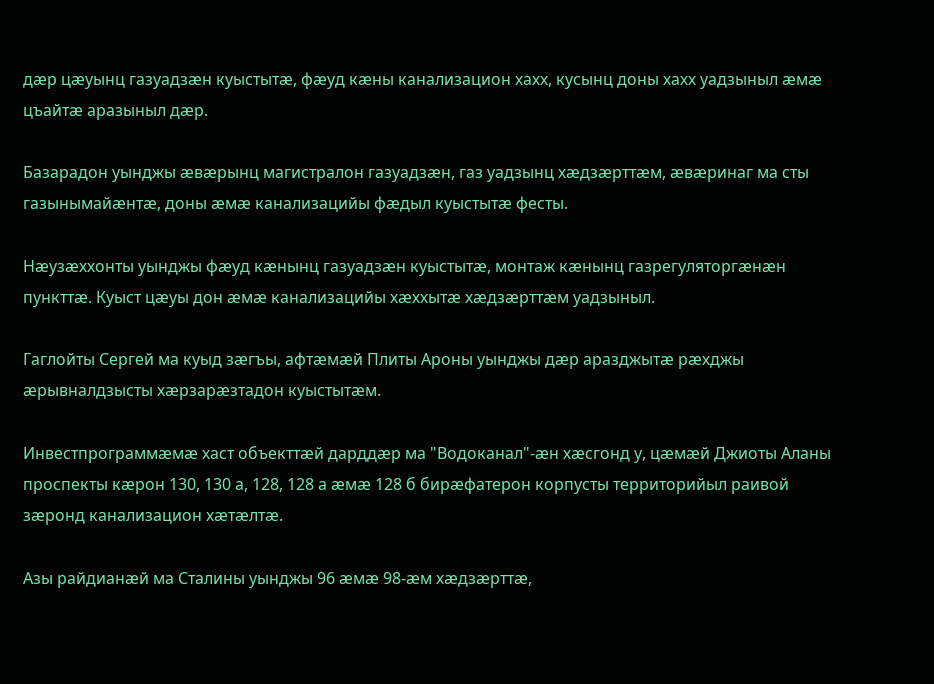дæр цæуынц газуадзæн куыстытæ, фæуд кæны канализацион хахх, кусынц доны хахх уадзыныл æмæ цъайтæ аразыныл дæр.

Базарадон уынджы æвæрынц магистралон газуадзæн, газ уадзынц хæдзæрттæм, æвæринаг ма сты газынымайæнтæ, доны æмæ канализацийы фæдыл куыстытæ фесты.

Нæузæххонты уынджы фæуд кæнынц газуадзæн куыстытæ, монтаж кæнынц газрегуляторгæнæн пункттæ. Куыст цæуы дон æмæ канализацийы хæххытæ хæдзæрттæм уадзыныл.

Гаглойты Сергей ма куыд зæгъы, афтæмæй Плиты Ароны уынджы дæр аразджытæ рæхджы æрывналдзысты хæрзарæзтадон куыстытæм.

Инвестпрограммæмæ хаст объекттæй дарддæр ма "Водоканал"-æн хæсгонд у, цæмæй Джиоты Аланы проспекты кæрон 130, 130 а, 128, 128 а æмæ 128 б бирæфатерон корпусты территорийыл раивой зæронд канализацион хæтæлтæ.

Азы райдианæй ма Сталины уынджы 96 æмæ 98-æм хæдзæрттæ,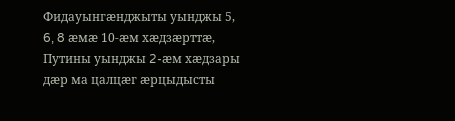Фидауынгæнджыты уынджы 5, 6, 8 æмæ 10-æм хæдзæрттæ, Путины уынджы 2-æм хæдзары дæр ма цалцæг æрцыдысты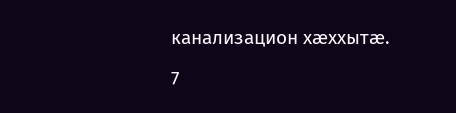канализацион хæххытæ.

7